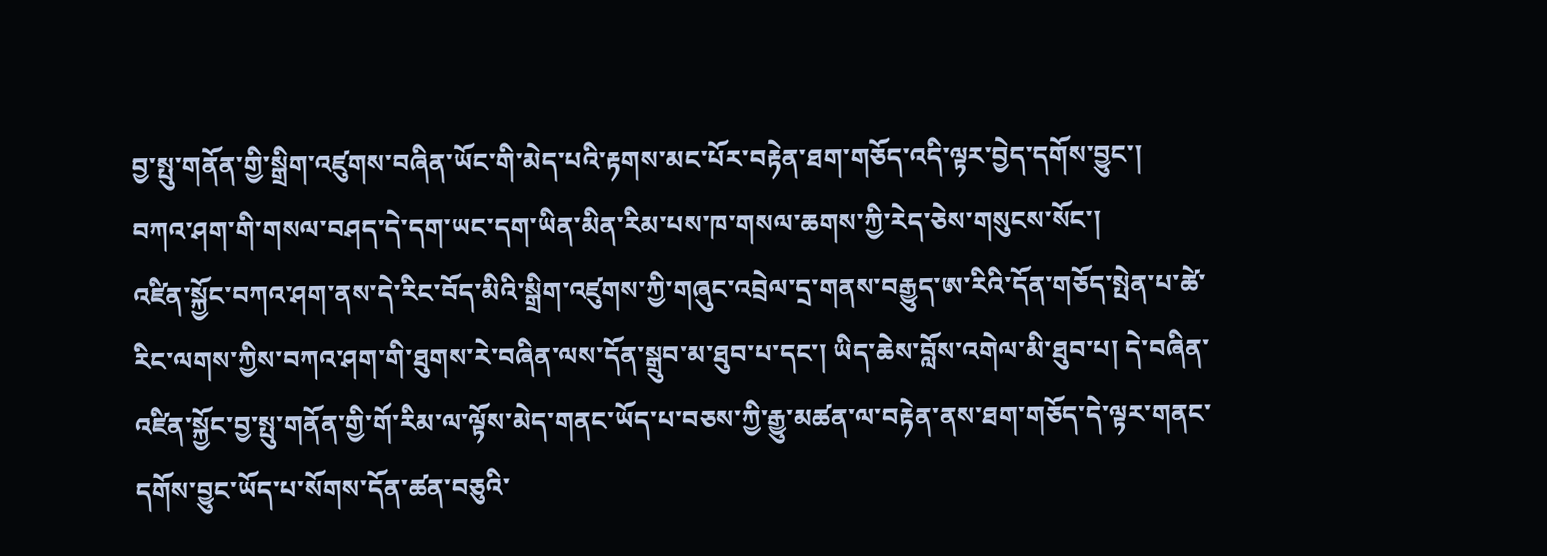བྱ་སྤུ་གནོན་གྱི་སྒྲིག་འཛུགས་བཞིན་ཡོང་གི་མེད་པའི་རྟགས་མང་པོར་བརྟེན་ཐག་གཅོད་འདི་ལྟར་བྱེད་དགོས་བྱུང་།
བཀའ་ཤག་གི་གསལ་བཤད་དེ་དག་ཡང་དག་ཡིན་མིན་རིམ་པས་ཁ་གསལ་ཆགས་ཀྱི་རེད་ཅེས་གསུངས་སོང་།
འཛིན་སྐྱོང་བཀའ་ཤག་ནས་དེ་རིང་བོད་མིའི་སྒྲིག་འཛུགས་ཀྱི་གཞུང་འབྲེལ་དྲ་གནས་བརྒྱུད་ཨ་རིའི་དོན་གཅོད་སྤེན་པ་ཚེ་རིང་ལགས་ཀྱིས་བཀའ་ཤག་གི་ཐུགས་རེ་བཞིན་ལས་དོན་སྒྲུབ་མ་ཐུབ་པ་དང་། ཡིད་ཆེས་བློས་འགེལ་མི་ཐུབ་པ། དེ་བཞིན་འཛིན་སྐྱོང་བྱ་སྤུ་གནོན་གྱི་གོ་རིམ་ལ་ལྟོས་མེད་གནང་ཡོད་པ་བཅས་ཀྱི་རྒྱུ་མཚན་ལ་བརྟེན་ནས་ཐག་གཅོད་དེ་ལྟར་གནང་དགོས་བྱུང་ཡོད་པ་སོགས་དོན་ཚན་བཅུའི་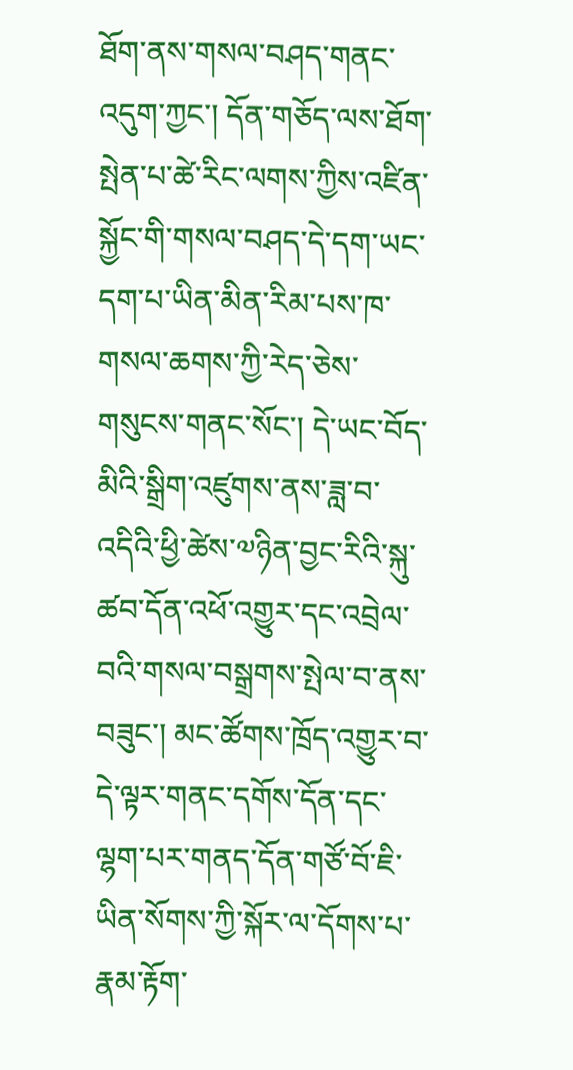ཐོག་ནས་གསལ་བཤད་གནང་འདུག་ཀྱང་། དོན་གཅོད་ལས་ཐོག་སྤེན་པ་ཚེ་རིང་ལགས་ཀྱིས་འཛིན་སྐྱོང་གི་གསལ་བཤད་དེ་དག་ཡང་དག་པ་ཡིན་མིན་རིམ་པས་ཁ་གསལ་ཆགས་ཀྱི་རེད་ཅེས་གསུངས་གནང་སོང་། དེ་ཡང་བོད་མིའི་སྒྲིག་འཛུགས་ནས་ཟླ་བ་འདིའི་ཕྱི་ཚེས་༧ཉིན་བྱང་རིའི་སྐུ་ཚབ་དོན་འཕོ་འགྱུར་དང་འབྲེལ་བའི་གསལ་བསྒྲགས་སྤེལ་བ་ནས་བཟུང་། མང་ཚོགས་ཁྲོད་འགྱུར་བ་དེ་ལྟར་གནང་དགོས་དོན་དང་ལྷག་པར་གནད་དོན་གཙོ་བོ་ཇི་ཡིན་སོགས་ཀྱི་སྐོར་ལ་དོགས་པ་རྣམ་རྟོག་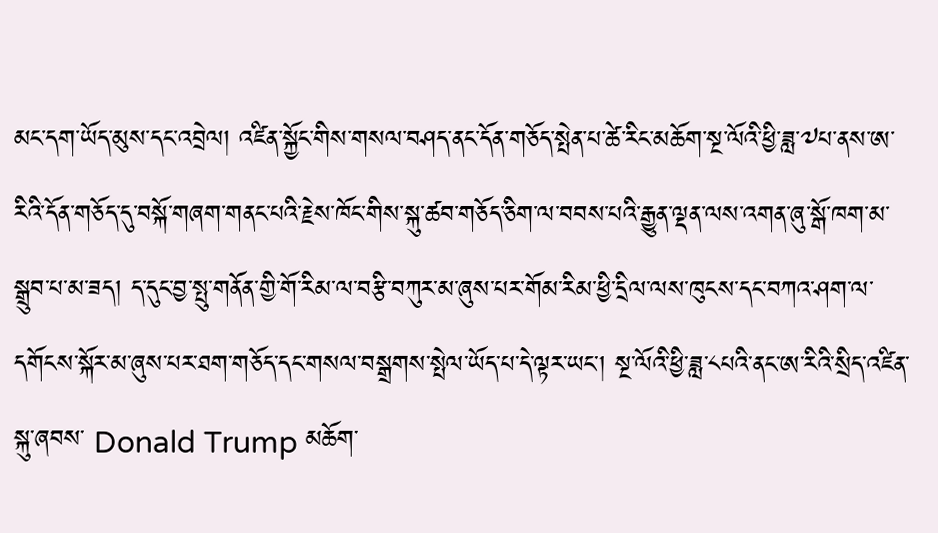མང་དག་ཡོད་མུས་དང་འབྲེལ། འཛིན་སྐྱོང་གིས་གསལ་བཤད་ནང་དོན་གཅོད་སྤེན་པ་ཚེ་རིང་མཆོག་སྔ་ལོའི་ཕྱི་ཟླ་༧པ་ནས་ཨ་རིའི་དོན་གཅོད་དུ་བསྐོ་གཞག་གནང་པའི་རྗེས་ཁོང་གིས་སྐུ་ཚབ་གཅོད་ཅིག་ལ་བབས་པའི་རྒྱུན་ལྡན་ལས་འགན་ཞུ་སྒོ་ཁག་མ་སྒྲུབ་པ་མ་ཟད། ད་དུང་བྱ་སྤུ་གནོན་གྱི་གོ་རིམ་ལ་བརྩི་བཀུར་མ་ཞུས་པར་གོམ་རིམ་ཕྱི་དྲིལ་ལས་ཁུངས་དང་བཀའ་ཤག་ལ་དགོངས་སྐོར་མ་ཞུས་པར་ཐག་གཅོད་དང་གསལ་བསྒྲགས་སྤེལ་ཡོད་པ་དེ་ལྟར་ཡང་། སྔ་ལོའི་ཕྱི་ཟླ་༨པའི་ནང་ཨ་རིའི་སྲིད་འཛིན་སྐུ་ཞབས་ Donald Trump མཆོག་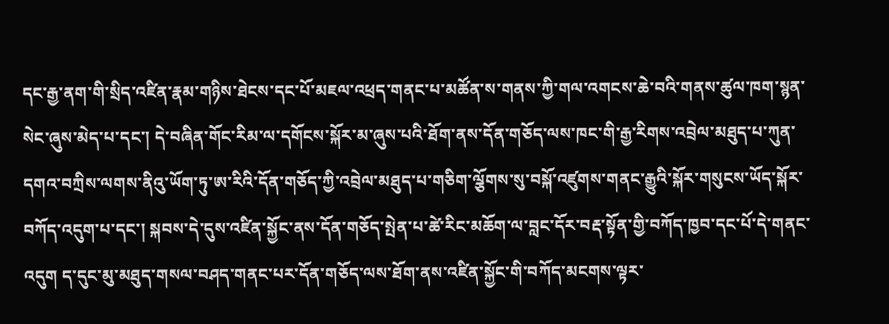དང་རྒྱ་ནག་གི་སྲིད་འཛིན་རྣམ་གཉིས་ཐེངས་དང་པོ་མཇལ་འཕྲད་གནང་པ་མཚོན་ས་གནས་ཀྱི་གལ་འགངས་ཆེ་བའི་གནས་ཚུལ་ཁག་སྙན་སེང་ཞུས་མེད་པ་དང་། དེ་བཞིན་གོང་རིམ་ལ་དགོངས་སྐོར་མ་ཞུས་པའི་ཐོག་ནས་དོན་གཅོད་ལས་ཁང་གི་རྒྱ་རིགས་འབྲེལ་མཐུད་པ་ཀུན་དགའ་བཀྲིས་ལགས་ནིའུ་ཡོག་ཏུ་ཨ་རིའི་དོན་གཅོད་ཀྱི་འབྲེལ་མཐུད་པ་གཅིག་ལྕོགས་སུ་བསྐོ་འཛུགས་གནང་རྒྱུའི་སྐོར་གསུངས་ཡོད་སྐོར་བཀོད་འདུག་པ་དང་། སྐབས་དེ་དུས་འཛིན་སྐྱོང་ནས་དོན་གཅོད་སྤེན་པ་ཚེ་རིང་མཆོག་ལ་བླང་དོར་བརྡ་སྟོན་གྱི་བཀོད་ཁྱབ་དང་པོ་དེ་གནང་འདུག ད་དུང་མུ་མཐུད་གསལ་བཤད་གནང་པར་དོན་གཅོད་ལས་ཐོག་ནས་འཛིན་སྐྱོང་གི་བཀོད་མངགས་ལྟར་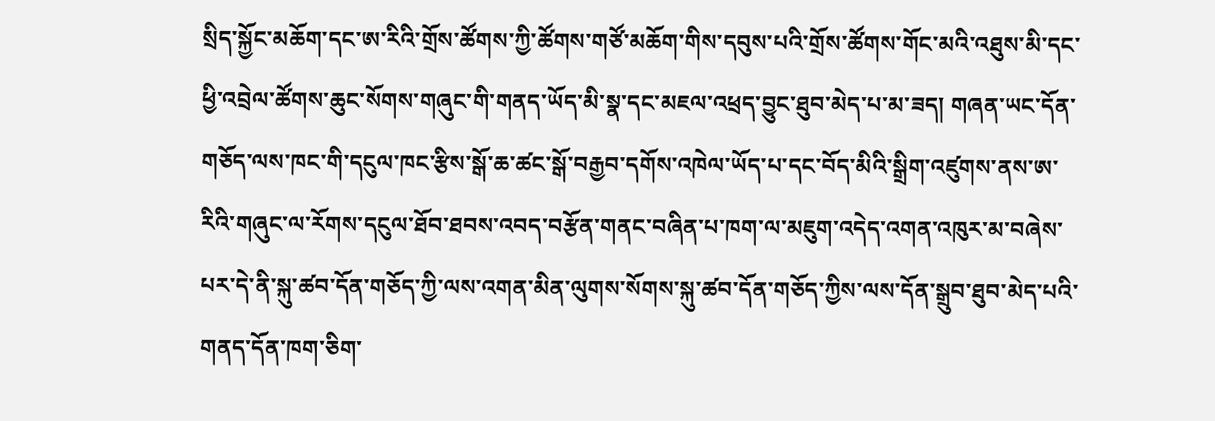སྲིད་སྐྱོང་མཆོག་དང་ཨ་རིའི་གྲོས་ཚོགས་ཀྱི་ཚོགས་གཙོ་མཆོག་གིས་དབུས་པའི་གྲོས་ཚོགས་གོང་མའི་འཐུས་མི་དང་ཕྱི་འབྲེལ་ཚོགས་ཆུང་སོགས་གཞུང་གི་གནད་ཡོད་མི་སྣ་དང་མཇལ་འཕྲད་བྱུང་ཐུབ་མེད་པ་མ་ཟད། གཞན་ཡང་དོན་གཅོད་ལས་ཁང་གི་དངུལ་ཁང་རྩིས་སྒོ་ཆ་ཚང་སྒོ་བརྒྱབ་དགོས་འཁེལ་ཡོད་པ་དང་བོད་མིའི་སྒྲིག་འཛུགས་ནས་ཨ་རིའི་གཞུང་ལ་རོགས་དངུལ་ཐོབ་ཐབས་འབད་བརྩོན་གནང་བཞིན་པ་ཁག་ལ་མཇུག་འདེད་འགན་འཁུར་མ་བཞེས་པར་དེ་ནི་སྐུ་ཚབ་དོན་གཅོད་ཀྱི་ལས་འགན་མིན་ལུགས་སོགས་སྐུ་ཚབ་དོན་གཅོད་ཀྱིས་ལས་དོན་སྒྲུབ་ཐུབ་མེད་པའི་གནད་དོན་ཁག་ཅིག་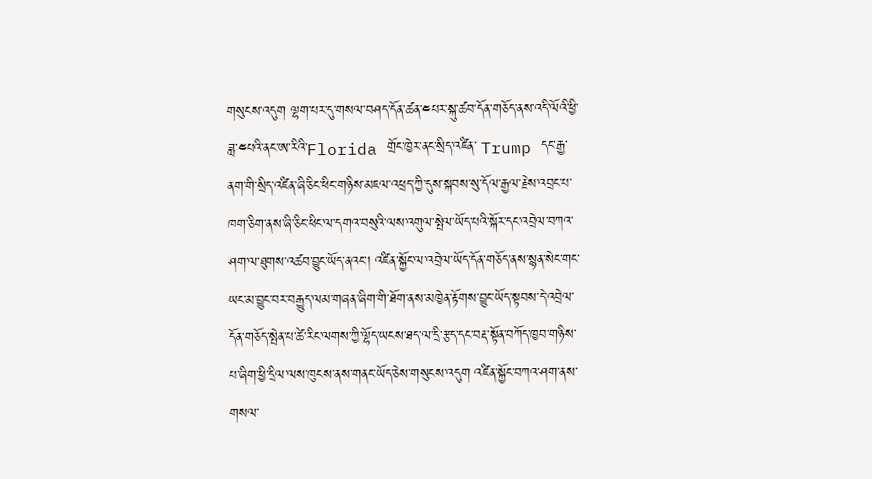གསུངས་འདུག ལྷག་པར་དུ་གསལ་བཤད་དོན་ཚན་༤པར་སྐུ་ཚབ་དོན་གཅོད་ནས་འདི་ལོའི་ཕྱི་ཟླ་༤པའི་ནང་ཨ་རིའི་Florida གྲོང་ཁྱེར་ནང་སྲིད་འཛིན་ Trump དང་རྒྱ་ནག་གི་སྲིད་འཛིན་ཞི་ཅིང་ཕིང་གཉིས་མཇལ་འཕྲད་ཀྱི་དུས་སྐབས་སུ་དོལ་རྒྱལ་རྗེས་འབྲང་པ་ཁག་ཅིག་ནས་ཞི་ཅིང་ཕིང་ལ་དགའ་བསུའི་ལས་འགུལ་སྤེལ་ཡོད་པའི་སྐོར་དང་འབྲེལ་བཀའ་ཤག་ལ་ཐུགས་འཚབ་བྱུང་ཡོད་ནའང་། འཛིན་སྐྱོང་ལ་འབྲེལ་ཡོད་དོན་གཅོད་ནས་སྙན་སེང་གང་ཡང་མ་བྱུང་བར་བརྒྱུད་ལམ་གཞན་ཞིག་གི་ཐོག་ནས་མཁྱེན་རྟོགས་བྱུང་ཡོད་སྟབས་དེ་འབྲེལ་དོན་གཅོད་སྤེན་པ་ཚེ་རིང་ལགས་ཀྱི་ལྷོད་ཡངས་ཐད་ལ་དྲི་རྩད་དང་བརྡ་སྟོན་བཀོད་ཁྱབ་གཉིས་པ་ཞིག་ཕྱི་དྲིལ་ལས་ཁུངས་ནས་གནང་ཡོད་ཅེས་གསུངས་འདུག འཛིན་སྐྱོང་བཀའ་ཤག་ནས་གསལ་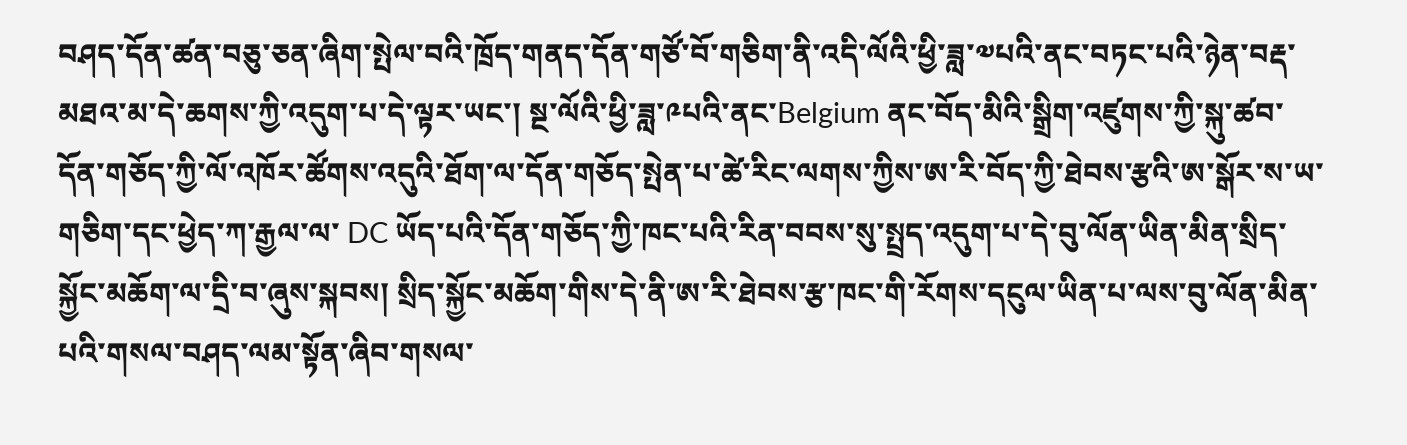བཤད་དོན་ཚན་བཅུ་ཅན་ཞིག་སྤེལ་བའི་ཁྲོད་གནད་དོན་གཙོ་བོ་གཅིག་ནི་འདི་ལོའི་ཕྱི་ཟླ་༧པའི་ནང་བཏང་པའི་ཉེན་བརྡ་མཐའ་མ་དེ་ཆགས་ཀྱི་འདུག་པ་དེ་ལྟར་ཡང་། སྔ་ལོའི་ཕྱི་ཟླ་༩པའི་ནང་Belgium ནང་བོད་མིའི་སྒྲིག་འཛུགས་ཀྱི་སྐུ་ཚབ་དོན་གཅོད་ཀྱི་ལོ་འཁོར་ཚོགས་འདུའི་ཐོག་ལ་དོན་གཅོད་སྤེན་པ་ཚེ་རིང་ལགས་ཀྱིས་ཨ་རི་བོད་ཀྱི་ཐེབས་རྩའི་ཨ་སྒོར་ས་ཡ་གཅིག་དང་ཕྱེད་ཀ་རྒྱལ་ལ་ DC ཡོད་པའི་དོན་གཅོད་ཀྱི་ཁང་པའི་རིན་བབས་སུ་སྤྲད་འདུག་པ་དེ་བུ་ལོན་ཡིན་མིན་སྲིད་སྐྱོང་མཆོག་ལ་དྲི་བ་ཞུས་སྐབས། སྲིད་སྐྱོང་མཆོག་གིས་དེ་ནི་ཨ་རི་ཐེབས་རྩ་ཁང་གི་རོགས་དངུལ་ཡིན་པ་ལས་བུ་ལོན་མིན་པའི་གསལ་བཤད་ལམ་སྟོན་ཞིབ་གསལ་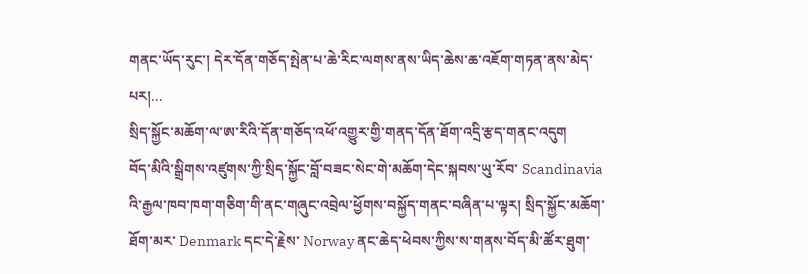གནང་ཡོད་རུང་། དེར་དོན་གཅོད་སྤེན་པ་ཆེ་རིང་ལགས་ནས་ཡིད་ཆེས་ཆ་འཇོག་གཏན་ནས་མེད་པར།...
སྲིད་སྐྱོང་མཆོག་ལ་ཨ་རིའི་དོན་གཅོད་འཕོ་འགྱུར་གྱི་གནད་དོན་ཐོག་འདྲི་རྩད་གནང་འདུག
བོད་མིའི་སྒྲིགས་འཛུགས་ཀྱི་སྲིད་སྐྱོང་བློ་བཟང་སེང་གེ་མཆོག་དེང་སྐབས་ཡུ་རོབ་ Scandinavia འི་རྒྱལ་ཁབ་ཁག་གཅིག་གི་ནང་གཞུང་འབྲེལ་ཕྱོགས་བསྐྱོད་གནང་བཞིན་པ་ལྟར། སྲིད་སྐྱོང་མཆོག་ཐོག་མར་ Denmark དང་དེ་རྗེས་ Norway ནང་ཆེད་ཕེབས་ཀྱིས་ས་གནས་བོད་མི་ཚོར་ཐུག་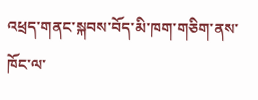འཕྲད་གནང་སྐབས་བོད་མི་ཁག་གཅིག་ནས་ཁོང་ལ་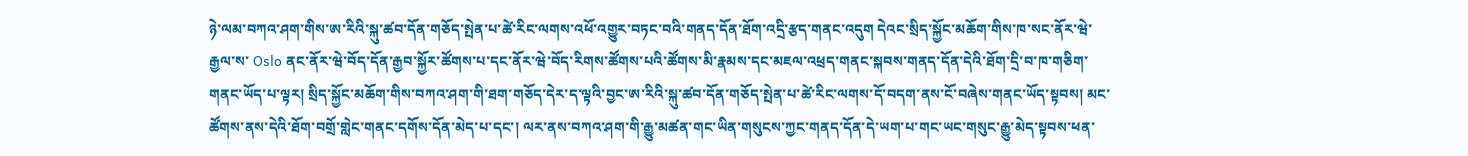ཉེ་ལམ་བཀའ་ཤག་གིས་ཨ་རིའི་སྐུ་ཚབ་དོན་གཅོད་སྤེན་པ་ཚེ་རིང་ལགས་འཕོ་འགྱུར་བཏང་བའི་གནད་དོན་ཐོག་འདྲི་རྩད་གནང་འདུག དེའང་སྲིད་སྐྱོང་མཆོག་གིས་ཁ་སང་ནོར་ཝེ་རྒྱལ་ས་ Oslo ནང་ནོར་ཝེ་བོད་དོན་རྒྱབ་སྐྱོར་ཚོགས་པ་དང་ནོར་ཝེ་བོད་རིགས་ཚོགས་པའི་ཚོགས་མི་རྣམས་དང་མཇལ་འཕྲད་གནང་སྐབས་གནད་དོན་དེའི་ཐོག་དྲི་བ་ཁ་གཅིག་གནང་ཡོད་པ་ལྟར། སྲིད་སྐྱོང་མཆོག་གིས་བཀའ་ཤག་གི་ཐག་གཅོད་དེར་ད་ལྟའི་བྱང་ཨ་རིའི་སྐུ་ཚབ་དོན་གཅོད་སྤེན་པ་ཚེ་རིང་ལགས་དོ་བདག་ནས་ངོ་བཞེས་གནང་ཡོད་སྟབས། མང་ཚོགས་ནས་དེའི་ཐོག་བགྲོ་གླེང་གནང་དགོས་དོན་མེད་པ་དང་། ལར་ནས་བཀའ་ཤག་གི་རྒྱུ་མཚན་གང་ཡིན་གསུངས་ཀྱང་གནད་དོན་དེ་ཡག་པ་གང་ཡང་གསུང་རྒྱུ་མེད་སྟབས་ཕན་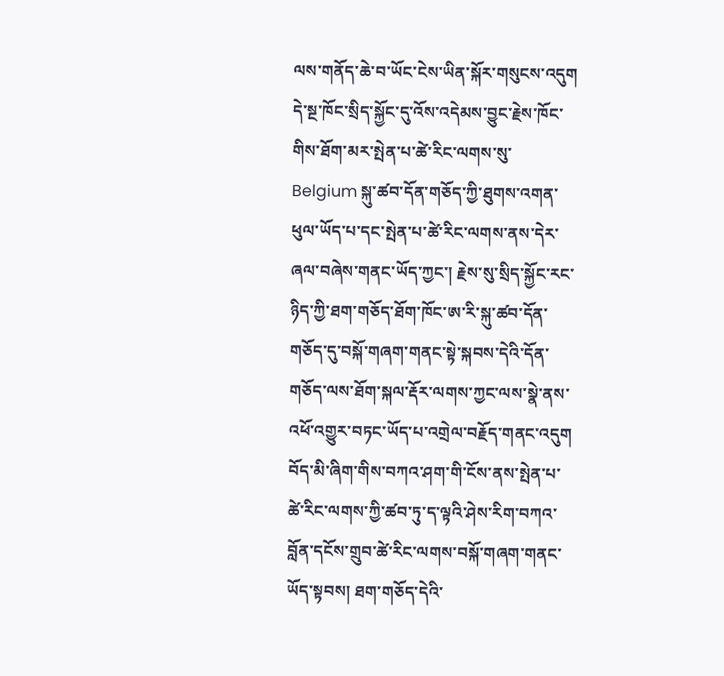ལས་གནོད་ཆེ་བ་ཡོང་ངེས་ཡིན་སྐོར་གསུངས་འདུག དེ་སྔ་ཁོང་སྲིད་སྐྱོང་དུ་འོས་འདེམས་བྱུང་རྗེས་ཁོང་གིས་ཐོག་མར་སྤེན་པ་ཚེ་རིང་ལགས་སུ་ Belgium སྐུ་ཚབ་དོན་གཅོད་ཀྱི་ཐུགས་འགན་ཕུལ་ཡོད་པ་དང་སྤེན་པ་ཚེ་རིང་ལགས་ནས་དེར་ཞལ་བཞེས་གནང་ཡོད་ཀྱང་། རྗེས་སུ་སྲིད་སྐྱོང་རང་ཉིད་ཀྱི་ཐག་གཅོད་ཐོག་ཁོང་ཨ་རི་སྐུ་ཚབ་དོན་གཅོད་དུ་བསྐོ་གཞག་གནང་སྟེ་སྐབས་དེའི་དོན་གཅོད་ལས་ཐོག་སྐལ་རྡོར་ལགས་ཀྱང་ལས་སྣེ་ནས་འཕོ་འགྱུར་བཏང་ཡོད་པ་འགྲེལ་བརྗོད་གནང་འདུག བོད་མི་ཞིག་གིས་བཀའ་ཤག་གི་ངོས་ནས་སྤེན་པ་ཚེ་རིང་ལགས་ཀྱི་ཚབ་ཏུ་ད་ལྟའི་ཤེས་རིག་བཀའ་བློན་དངོས་གྲུབ་ཚེ་རིང་ལགས་བསྐོ་གཞག་གནང་ཡོད་སྟབས། ཐག་གཅོད་དེའི་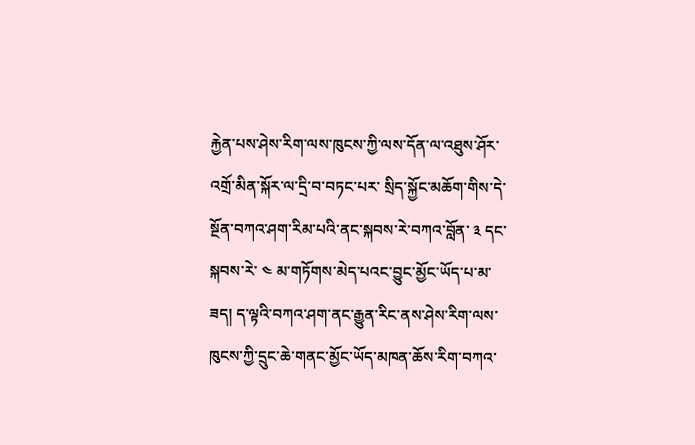རྐྱེན་པས་ཤེས་རིག་ལས་ཁུངས་ཀྱི་ལས་དོན་ལ་འཐུས་ཤོར་འགྲོ་མིན་སྐོར་ལ་དྲི་བ་བཏང་པར་ སྲིད་སྐྱོང་མཆོག་གིས་དེ་སྔོན་བཀའ་ཤག་རིམ་པའི་ནང་སྐབས་རེ་བཀའ་བློན་ ༣ དང་སྐབས་རེ་ ༤ མ་གཏོགས་མེད་པའང་བྱུང་མྱོང་ཡོད་པ་མ་ཟད། ད་ལྟའི་བཀའ་ཤག་ནང་རྒྱུན་རིང་ནས་ཤེས་རིག་ལས་ཁུངས་ཀྱི་དྲུང་ཆེ་གནང་མྱོང་ཡོད་མཁན་ཆོས་རིག་བཀའ་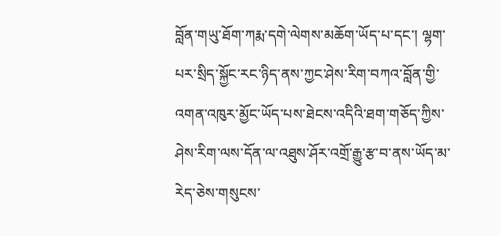བློན་གཡུ་ཐོག་ཀརྨ་དགེ་ལེགས་མཆོག་ཡོད་པ་དང་། ལྷག་པར་སྲིད་སྐྱོང་རང་ཉིད་ནས་ཀྱང་ཤེས་རིག་བཀའ་བློན་གྱི་འགན་འཁུར་མྱོང་ཡོད་པས་ཐེངས་འདིའི་ཐག་གཅོད་ཀྱིས་ཤེས་རིག་ལས་དོན་ལ་འཐུས་ཤོར་འགྲོ་རྒྱུ་རྩ་བ་ནས་ཡོད་མ་རེད་ཅེས་གསུངས་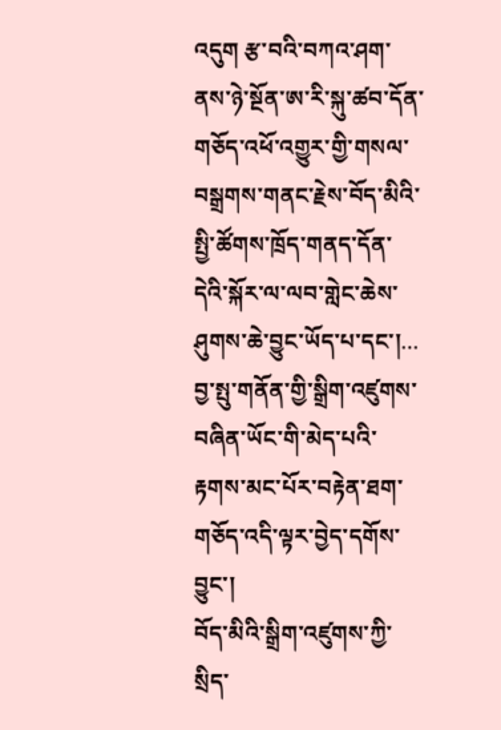འདུག རྩ་བའི་བཀའ་ཤག་ནས་ཉེ་སྔོན་ཨ་རི་སྐུ་ཚབ་དོན་གཅོད་འཕོ་འགྱུར་གྱི་གསལ་བསྒྲགས་གནང་རྗེས་བོད་མིའི་སྤྱི་ཚོགས་ཁྲོད་གནད་དོན་དེའི་སྐོར་ལ་ལབ་གླེང་ཆེས་ཤུགས་ཆེ་བྱུང་ཡོད་པ་དང་།...
བྱ་སྤུ་གནོན་གྱི་སྒྲིག་འཛུགས་བཞིན་ཡོང་གི་མེད་པའི་རྟགས་མང་པོར་བརྟེན་ཐག་གཅོད་འདི་ལྟར་བྱེད་དགོས་བྱུང་།
བོད་མིའི་སྒྲིག་འཛུགས་ཀྱི་སྲིད་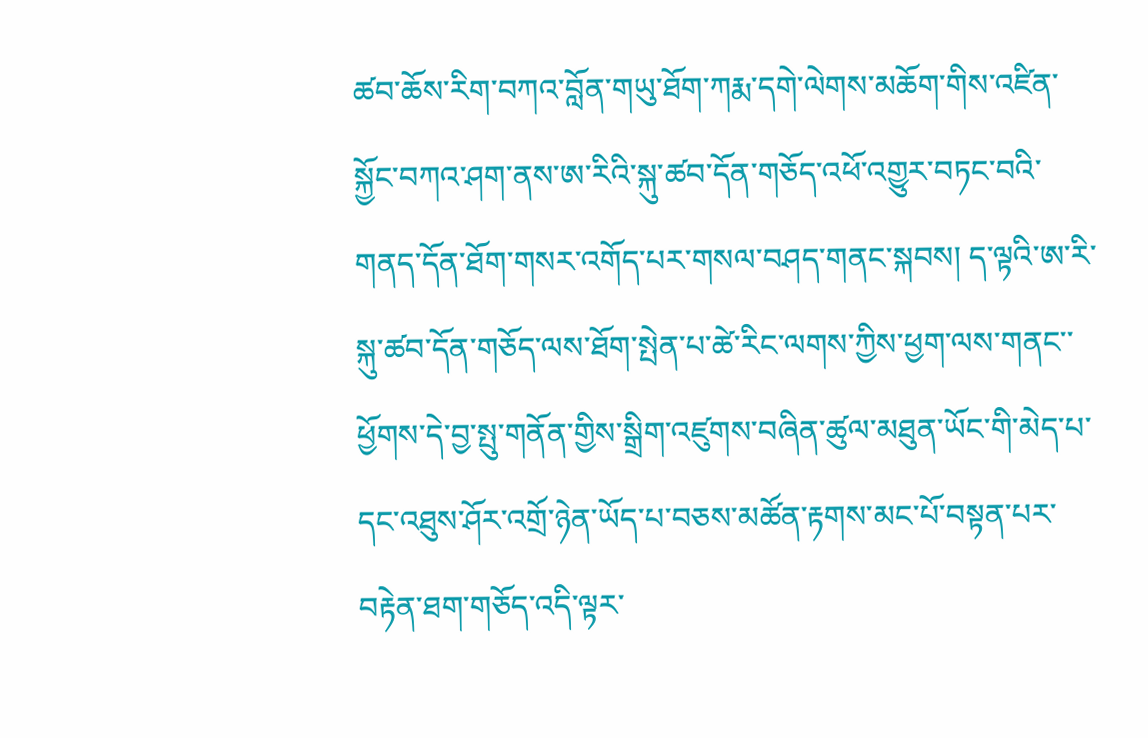ཚབ་ཆོས་རིག་བཀའ་བློན་གཡུ་ཐོག་ཀརྨ་དགེ་ལེགས་མཆོག་གིས་འཛིན་སྐྱོང་བཀའ་ཤག་ནས་ཨ་རིའི་སྐུ་ཚབ་དོན་གཅོད་འཕོ་འགྱུར་བཏང་བའི་གནད་དོན་ཐོག་གསར་འགོད་པར་གསལ་བཤད་གནང་སྐབས། ད་ལྟའི་ཨ་རི་སྐུ་ཚབ་དོན་གཅོད་ལས་ཐོག་སྤེན་པ་ཚེ་རིང་ལགས་ཀྱིས་ཕྱག་ལས་གནང་་ཕྱོགས་དེ་བྱ་སྤུ་གནོན་གྱིས་སྒྲིག་འཛུགས་བཞིན་ཚུལ་མཐུན་ཡོང་གི་མེད་པ་དང་འཐུས་ཤོར་འགྲོ་ཉེན་ཡོད་པ་བཅས་མཚོན་རྟགས་མང་པོ་བསྟན་པར་བརྟེན་ཐག་གཅོད་འདི་ལྟར་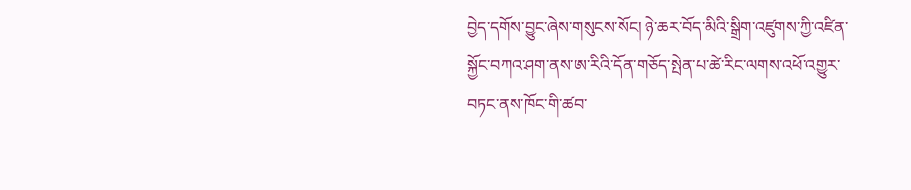བྱེད་དགོས་བྱུང་ཞེས་གསུངས་སོང། ཉེ་ཆར་བོད་མིའི་སྒྲིག་འཛུགས་ཀྱི་འཛིན་སྐྱོང་བཀའ་ཤག་ནས་ཨ་རིའི་དོན་གཅོད་སྤེན་པ་ཚེ་རིང་ལགས་འཕོ་འགྱུར་བཏང་ནས་ཁོང་གི་ཚབ་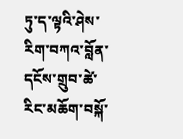ཏུ་ད་ལྟའི་ཤེས་རིག་བཀའ་བློན་དངོས་གྲུབ་ཚེ་རིང་མཆོག་བསྐོ་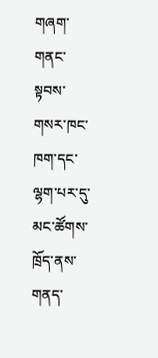གཞག་གནང་སྟབས་གསར་ཁང་ཁག་དང་ལྷག་པར་དུ་མང་ཚོགས་ཁྲོད་ནས་གནད་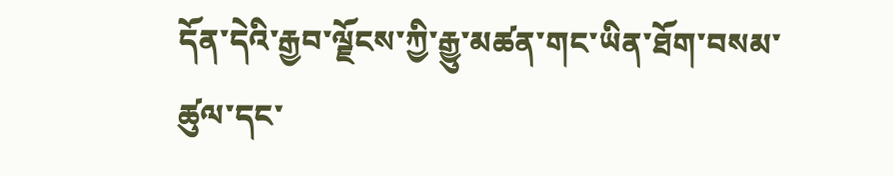དོན་དེའི་རྒྱབ་ལྗོངས་ཀྱི་རྒྱུ་མཚན་གང་ཡིན་ཐོག་བསམ་ཚུལ་དང་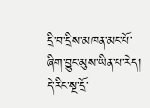དྲི་བ་དྲིས་མཁན་མང་པོ་ཞིག་བྱུང་མུས་ཡིན་པ་རེད། དེ་རིང་སྔ་དྲོ་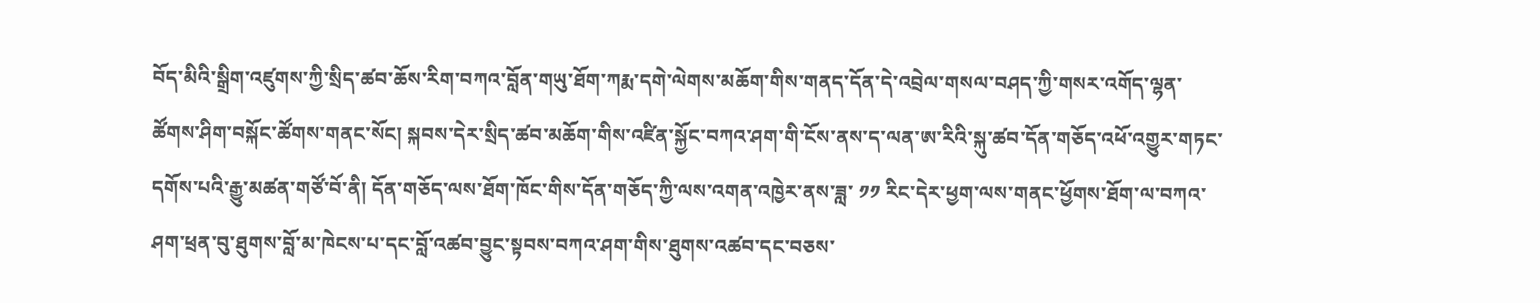བོད་མིའི་སྒྲིག་འཛུགས་ཀྱི་སྲིད་ཚབ་ཆོས་རིག་བཀའ་བློན་གཡུ་ཐོག་ཀརྨ་དགེ་ལེགས་མཆོག་གིས་གནད་དོན་དེ་འབྲེལ་གསལ་བཤད་ཀྱི་གསར་འགོད་ལྷན་ཚོགས་ཤིག་བསྐོང་ཚོགས་གནང་སོང། སྐབས་དེར་སྲིད་ཚབ་མཆོག་གིས་འཛིན་སྐྱོང་བཀའ་ཤག་གི་ངོས་ནས་ད་ལན་ཨ་རིའི་སྐུ་ཚབ་དོན་གཅོད་འཕོ་འགྱུར་གཏང་དགོས་པའི་རྒྱུ་མཚན་གཙོ་བོ་ནི། དོན་གཅོད་ལས་ཐོག་ཁོང་གིས་དོན་གཅོད་ཀྱི་ལས་འགན་འཁྱེར་ནས་ཟླ་ ༡༡ རིང་དེར་ཕྱག་ལས་གནང་ཕྱོགས་ཐོག་ལ་བཀའ་ཤག་ཕྲན་བུ་ཐུགས་བློ་མ་ཁེངས་པ་དང་བློ་འཚབ་བྱུང་སྟབས་བཀའ་ཤག་གིས་ཐུགས་འཚབ་དང་བཅས་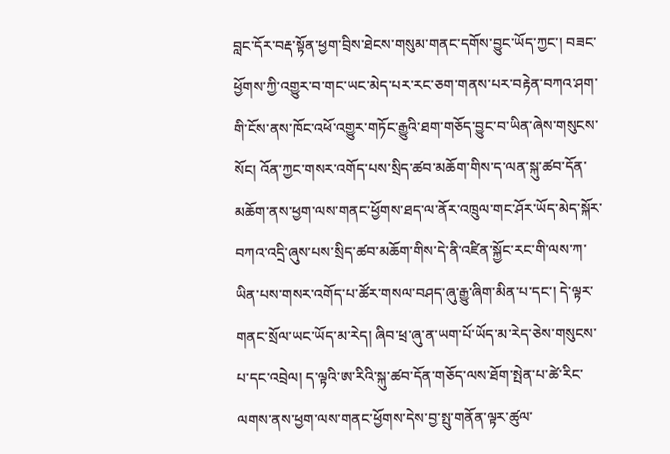བླང་དོར་བརྡ་སྟོན་ཕྱག་བྲིས་ཐེངས་གསུམ་གནང་དགོས་བྱུང་ཡོད་ཀྱང་། བཟང་ཕྱོགས་ཀྱི་འགྱུར་བ་གང་ཡང་མེད་པར་རང་ཅག་གནས་པར་བརྟེན་བཀའ་ཤག་གི་ངོས་ནས་ཁོང་འཕོ་འགྱུར་གཏོང་རྒྱུའི་ཐག་གཅོད་བྱུང་བ་ཡིན་ཞེས་གསུངས་སོང། འོན་ཀྱང་གསར་འགོད་པས་སྲིད་ཚབ་མཆོག་གིས་ད་ལན་སྐུ་ཚབ་དོན་མཆོག་ནས་ཕྱག་ལས་གནང་ཕྱོགས་ཐད་ལ་ནོར་འཁྲུལ་གང་ཤོར་ཡོད་མེད་སྐོར་བཀའ་འདྲི་ཞུས་པས་སྲིད་ཚབ་མཆོག་གིས་དེ་ནི་འཛིན་སྐྱོང་རང་གི་ལས་ཀ་ཡིན་པས་གསར་འགོད་པ་ཚོར་གསལ་བཤད་ཞུ་རྒྱུ་ཞིག་མིན་པ་དང་། དེ་ལྟར་གནང་སྲོལ་ཡང་ཡོད་མ་རེད། ཞིབ་ཕྲ་ཞུ་ན་ཡག་པོ་ཡོད་མ་རེད་ཅེས་གསུངས་པ་དང་འབྲེལ། ད་ལྟའི་ཨ་རིའི་སྐུ་ཚབ་དོན་གཅོད་ལས་ཐོག་སྤེན་པ་ཚེ་རིང་ལགས་ནས་ཕྱག་ལས་གནང་ཕྱོགས་དེས་བྱ་སྤུ་གནོན་ལྟར་ཚུལ་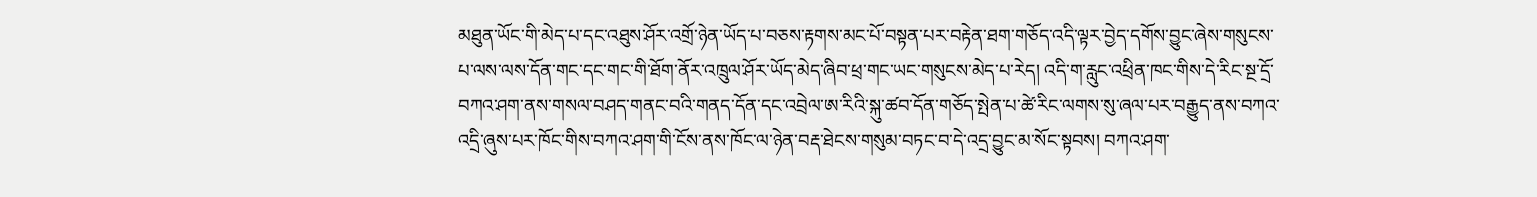མཐུན་ཡོང་གི་མེད་པ་དང་འཐུས་ཤོར་འགྲོ་ཉེན་ཡོད་པ་བཅས་རྟགས་མང་པོ་བསྟན་པར་བརྟེན་ཐག་གཅོད་འདི་ལྟར་བྱེད་དགོས་བྱུང་ཞེས་གསུངས་པ་ལས་ལས་དོན་གང་དང་གང་གི་ཐོག་ནོར་འཁྲུལ་ཤོར་ཡོད་མེད་ཞིབ་ཕྲ་གང་ཡང་གསུངས་མེད་པ་རེད། འདི་ག་རླུང་འཕྲིན་ཁང་གིས་དེ་རིང་སྔ་དྲོ་བཀའ་ཤག་ནས་གསལ་བཤད་གནང་བའི་གནད་དོན་དང་འབྲེལ་ཨ་རིའི་སྐུ་ཚབ་དོན་གཅོད་སྤེན་པ་ཚེ་རིང་ལགས་སུ་ཞལ་པར་བརྒྱུད་ནས་བཀའ་འདྲི་ཞུས་པར་ཁོང་གིས་བཀའ་ཤག་གི་ངོས་ནས་ཁོང་ལ་ཉེན་བརྡ་ཐེངས་གསུམ་བཏང་བ་དེ་འདྲ་བྱུང་མ་སོང་སྟབས། བཀའ་ཤག་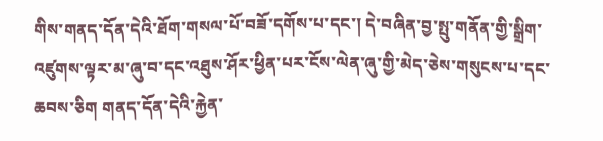གིས་གནད་དོན་དེའི་ཐོག་གསལ་པོ་བཟོ་དགོས་པ་དང་། དེ་བཞིན་བྱ་སྤུ་གནོན་གྱི་སྒྲིག་འཛུགས་ལྟར་མ་ཞུ་བ་དང་འཐུས་ཤོར་ཕྱིན་པར་ངོས་ལེན་ཞུ་གྱི་མེད་ཅེས་གསུངས་པ་དང་ཆབས་ཅིག གནད་དོན་དེའི་རྐྱེན་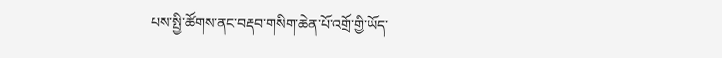པས་སྤྱི་ཚོགས་ནང་བརྡབ་གསིག་ཆེན་པོ་འགྲོ་གྱི་ཡོད་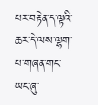པར་བརྟེན་ད་ལྟའི་ཆར་དེ་ལས་ལྷག་པ་གཞན་གང་ཡང་ཞུ་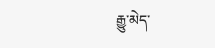རྒྱུ་མེད་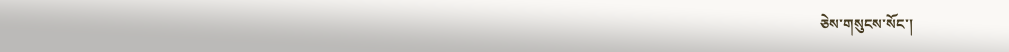ཅེས་གསུངས་སོང་།